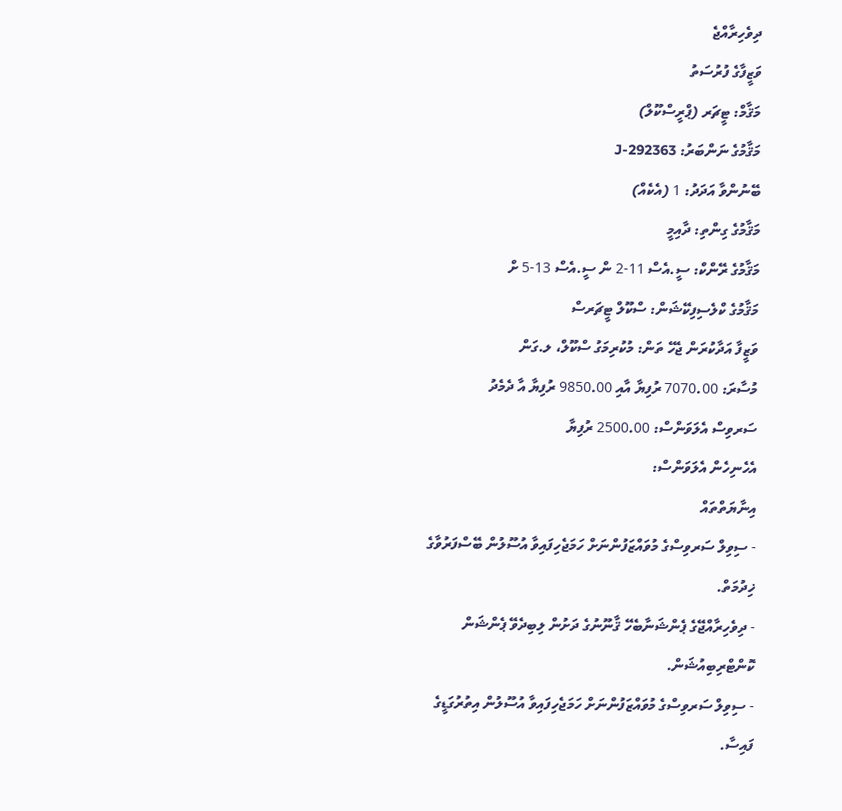ދިވެހިރާއްޖެ
ވަޒީފާގެ ފުރުސަތު
މަޤާމް: ޓީޗަރ (ޕްރީސްކޫލް)
މަޤާމުގެ ނަންބަރު: J-292363
ބޭނުންވާ އަދަދު: 1 (އެކެއް)
މަޤާމުގެ ގިންތި: ދާއިމީ
މަޤާމުގެ ރޭންކް: ސީ.އެސް 11-2 ން ސީ.އެސް 13-5 ށް
މަޤާމުގެ ކްލެސިފިކޭޝަން: ސްކޫލް ޓީޗަރސް
ވަޒީފާ އަދާކުރަން ޖެހޭ ތަން: މުކުރިމަގު ސްކޫލް، ލ.ގަން
މުސާރަ: 7070.00 ރުފިޔާ އާއި 9850.00 ރުފިޔާ އާ ދެމެދު
ސަރވިސް އެލަވަންސް: 2500.00 ރުފިޔާ
އެހެނިހެން އެލަވަންސް:
އިނާޔަތްތައް
- ސިވިލް ސަރވިސްގެ މުވައްޒަފުންނަށް ހަމަޖެހިފައިވާ އުސޫލުން ބޭސްފަރުވާގެ ޚިދުމަތް.
- ދިވެހިރާއްޖޭގެ ޕެންޝަނާބެހޭ ޤާނޫނުގެ ދަށުން ލިބިދެވޭ ޕެންޝަން ކޮންޓްރިބިއުޝަން.
- ސިވިލް ސަރވިސްގެ މުވައްޒަފުންނަށް ހަމަޖެހިފައިވާ އުސޫލުން އިތުރުގަޑީގެ ފައިސާ.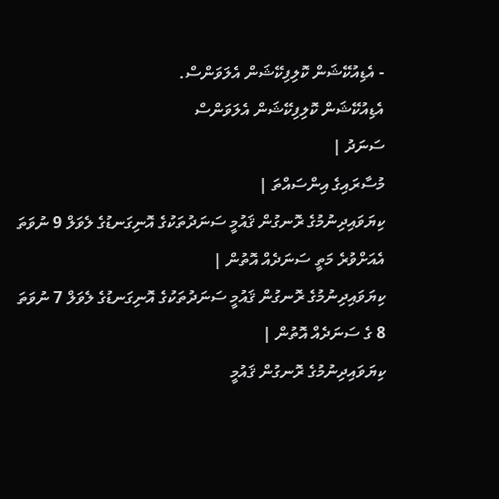- އެޑިއުކޭޝަން ކޮލިފިކޭޝަން އެލަވަންސް.
އެޑިއުކޭޝަން ކޮލިފިކޭޝަން އެލަވަންސް
ސަނަދު |
މުސާރައިގެ އިންސައްތަ |
ކިޔަވައިދިނުމުގެ ރޮނގުން ޤައުމީ ސަނަދުތަކުގެ އޮނިގަނޑުގެ ލެވަލް 9 ނުވަތަ އެއަށްވުރެ މަތީ ސަނަދެއް އޮތުން |
ކިޔަވައިދިނުމުގެ ރޮނގުން ޤައުމީ ސަނަދުތަކުގެ އޮނިގަނޑުގެ ލެވަލް 7 ނުވަތަ 8 ގެ ސަނަދެއް އޮތުން |
ކިޔަވައިދިނުމުގެ ރޮނގުން ޤައުމީ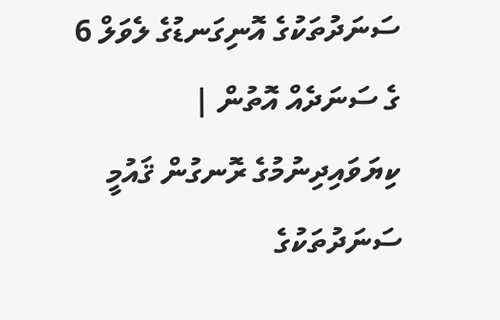ސަނަދުތަކުގެ އޮނިގަނޑުގެ ލެވަލް 6 ގެ ސަނަދެއް އޮތުން |
ކިޔަވައިދިނުމުގެ ރޮނގުން ޤައުމީ ސަނަދުތަކުގެ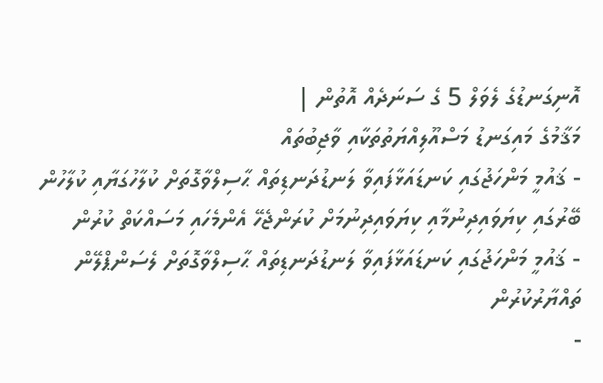އޮނިގަނޑުގެ ލެވަލް 5 ގެ ސަނަދެއް އޮތުން |
މަޤާމުގެ މައިގަނޑު މަސްއޫލިއްޔަތުތަކާއި ވާޖިބުތައް
- ޤައުމީ މަންހަޖުގައި ކަނޑައަޅާފައިވާ ލަނޑުދަނޑިތައް ޙާސިލްވާގޮތަށް ކުލާހުގަޔާއި ކުލާހުން ބޭރުގައި ކިޔަވައިދިނުމާއި ކިޔަވައިދިނުމަށް ކުރަންޖެހޭ އެންމެހައި މަސައްކަތް ކުރުން
- ޤައުމީ މަންހަޖުގައި ކަނޑައަޅާފައިވާ ލަނޑުދަނޑިތައް ޙާސިލްވާގޮތަށް ލެސަންޕްލޭން ތައްޔާރުކުރުން
-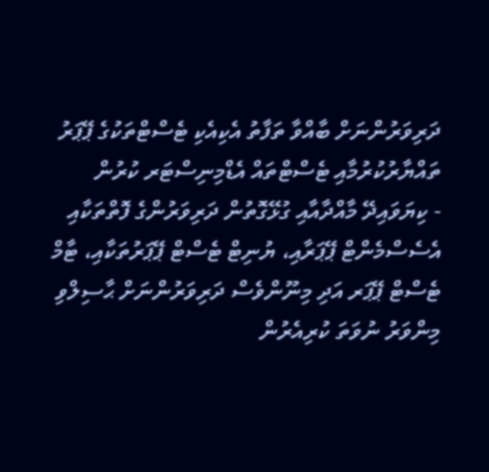ދަރިވަރުންނަށް ބާއްވާ ތަފާތު އެކިއެކި ޓެސްޓްތަކުގެ ޕޭޕަރު ތައްޔާރުކުރުމާއި ޓެސްޓްތައް އެޑްމިނިސްޓަރ ކުރުން
- ކިޔަވައިދޭ މާއްދާއާއި ގުޅޭގޮތުން ދަރިވަރުންގެ ފޮތްތަކާއި އެސެސްމެންޓް ޕޭޕަރާއި، ޔުނިޓް ޓެސްޓް ޕޭޕަރުތަކާއި، ޓާމް ޓެސްޓް ޕޭޕަރ އަދި މިނޫންވެސް ދަރިވަރުންނަށް ޙާސިލްވި މިންވަރު ނުވަތަ ކުރިއެރުން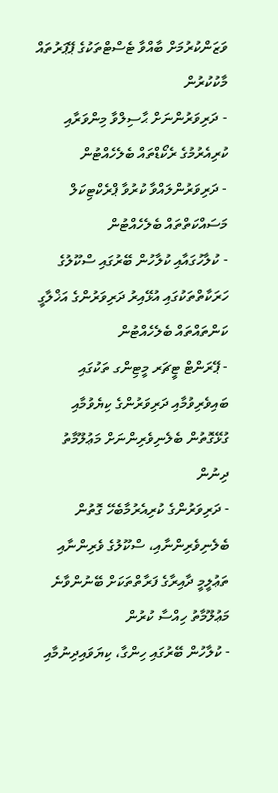ވަޒަންކުރުމަށް ބާއްވާ ޓެސްޓްތަކުގެ ޕޭޕަރުތައް މާކުކުރުން
- ދަރިވަރުންނަށް ޙާސިލްވާ މިންވަރާއި ކުރިއެރުމުގެ ރެކޯޑްތައް ބެލެހެއްޓުން
- ދަރިވަރުންލައްވާ ކުރުވާ ޕްރެކްޓިކަލް މަސައްކަތްތައް ބެލެހެއްޓުން
- ކުލާހުގައާއި ކުލާހުން ބޭރުގައި ސްކޫލުގެ ހަރަކާތްތަކުގައި އުޅޭއިރު ދަރިވަރުންގެ އަޚްލާގީ ކަންތައްތައް ބެލެހެއްޓުން
- ޕޭރަންޓް ޓީޗަރ މީޓިންގ ތަކުގައި ބައިވެރިވުމާއި ދަރިވަރުންގެ ކިޔެވުމާއި ގުޅޭގޮތުން ބެލެނިވެރިންނަށް މަޢުލޫމާތު ދިނުން
- ދަރިވަރުންގެ ކުރިއެރުމާބެހޭ ގޮތުން ބެލެނިވެރިންނާއި، ސްކޫލުގެ ވެރިންނާއި ތަޢުލީމީ ދާއިރާގެ ފަރާތްތަކަށް ބޭނުންވާނެ މަޢުލޫމާތު ހިއްސާ ކުރުން
- ކުލާހުން ބޭރުގައި ހިންގާ، ކިޔަވައިދިނުމާއި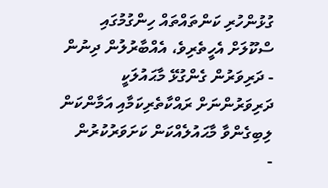ގުޅުންހުރި ކަންތައްތައް ހިންގުމުގައި ސްކޫލަށް އެހީތެރިވެ، އެއްބާރުލުން ދިނުން
- ދަރިވަރުން ގެންގުޅޭ މާޙައުލަކީ ދަރިވަރުންނަށް ރައްކާތެރިކަމާއި އަމާންކަން ލިބިގެންވާ މާޙައުލެއްކަން ކަށަވަރުކުރުން
-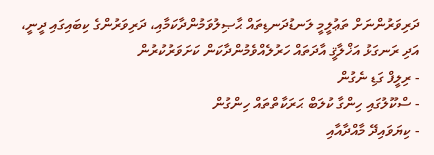ދަރިވަރުންނަށް ތަޢުލީމީ ލަނޑުދަނޑިތައް ޙާޞިލުވަމުންދާކަމާއި، ދަރިވަރުންގެ ކިބައިގައި ދީނީ، އަދި ރަނގަޅު އަޚްލާޤީ އާދަތައް ހަރުލެއްވެމުންދާކަން ކަށަވަރުކުރުން
- ރިލީފް ގަޑި ނެގުން
- ސްކޫލުގައި ހިންގާ ކުލަބް ޙަރަކާތްތައް ހިންގުން
- ކިޔަވައިދޭ މާއްދާއާއި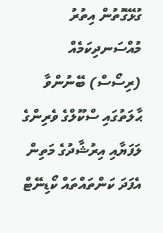ގުޅޭގޮތުން އިތުރު މުއްސަނދިކަމެއް (ރިސޯސް) ބޭނުންވާ ޙާލަތުގައި ސްކޫލްގެ ވެރިންގެ ލަފަޔާއި އިރުޝާދުގެ މަތިން އެފަދަ ކަންތައްތައް ކޯޑިނޭޓް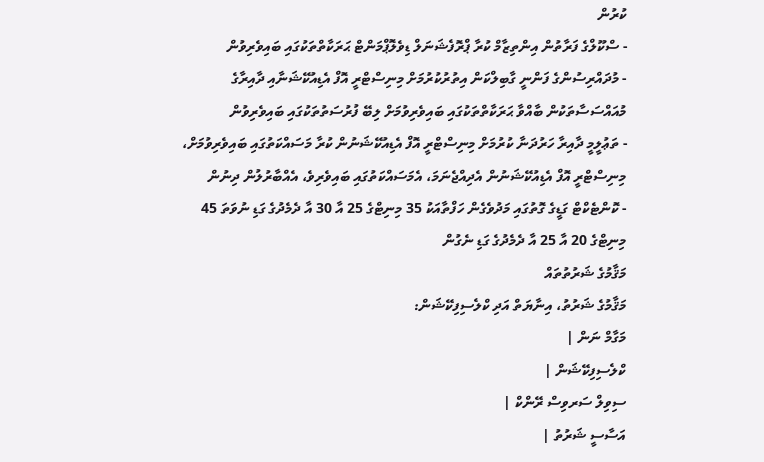ކުރުން
- ސްކޫލްގެ ފަރާތުން އިންތިޒާމް ކުރާ ޕްރޮފެޝަނަލް ޑިވެލޮޕްމަންޓް ޙަރަކާތްތަކުގައި ބައިވެރިވުން
- މުދައްރިސުންގެ ފަންނީ ގާބިލްކަން އިތުރުކުރުމަށް މިނިސްޓްރީ އޮފް އެޑިއުކޭޝަނާއި ދާއިރާގެ މުއައްސަސާތަކުން ބާއްވާ ޙަރަކާތްތަކުގައި ބައިވެރިވުމަށް ލިބޭ ފުރުސަތުތަކުގައި ބައިވެރިވުން
- ތަޢުލީމީ ދާއިރާ ހަރުދަނާ ކުރުމަށް މިނިސްޓްރީ އޮފް އެޑިއުކޭޝަނުން ކުރާ މަސައްކަތުގައި ބައިވެރިވުމަށް، މިނިސްޓްރީ އޮފް އެޑިއުކޭޝަނުން އެދިއްޖެނަމަ، އެމަސައްކަތުގައި ބައިވެރިވެ، އެއްބާރުލުން ދިނުން
- ކޮންޓެކްޓް ގަޑީގެ ގޮތުގައި މަދުވެގެން ހަފްތާއަކު 35 މިނިޓްގެ 25 އާ 30 އާ ދެމެދުގެ ގަޑި ނުވަތަ 45 މިނިޓްގެ 20 އާ 25 އާ ދެމެދުގެ ގަޑި ނެގުން
މަޤާމުގެ ޝަރުތުތައް
މަޤާމުގެ ޝަރުތު، އިނާޔަތް އަދި ކްލެސިފިކޭޝަން:
މަގާމް ނަން |
ކްލެސިފިކޭޝަން |
ސިވިލް ސަރވިސް ރޭންކް |
އަސާސީ ޝަރުތު |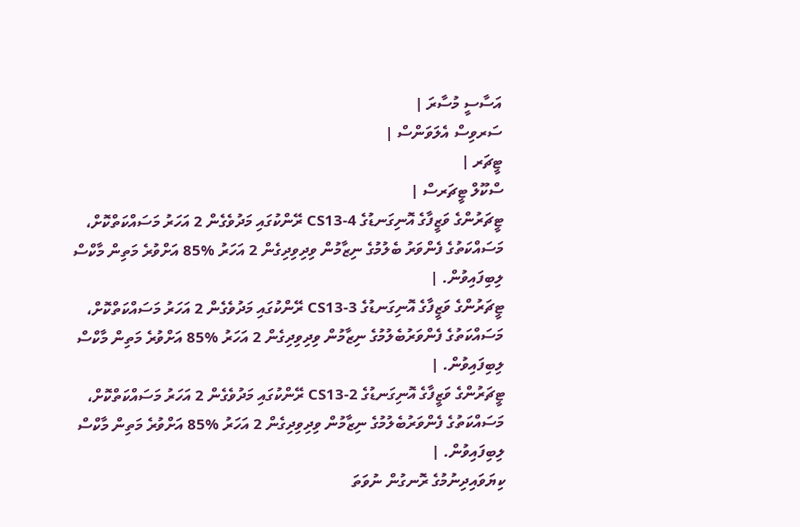އަސާސީ މުސާރަ |
ސަރވިސް އެލަވަންސް |
ޓީޗަރ |
ސްކޫލް ޓީޗަރސް |
ޓީޗަރުންގެ ވަޒީފާގެ އޮނިގަނޑުގެ CS13-4 ރޭންކުގައި މަދުވެގެން 2 އަހަރު މަސައްކަތްކޮށް، މަސައްކަތުގެ ފެންވަރު ބެލުމުގެ ނިޒާމުން ވިދިވިދިގެން 2 އަހަރު %85 އަށްވުރެ މަތިން މާކްސް ލިބިފައިވުން. |
ޓީޗަރުންގެ ވަޒީފާގެ އޮނިގަނޑުގެ CS13-3 ރޭންކުގައި މަދުވެގެން 2 އަހަރު މަސައްކަތްކޮށް، މަސައްކަތުގެ ފެންވަރުބެލުމުގެ ނިޒާމުން ވިދިވިދިގެން 2 އަހަރު %85 އަށްވުރެ މަތިން މާކްސް ލިބިފައިވުން. |
ޓީޗަރުންގެ ވަޒީފާގެ އޮނިގަނޑުގެ CS13-2 ރޭންކުގައި މަދުވެގެން 2 އަހަރު މަސައްކަތްކޮށް، މަސައްކަތުގެ ފެންވަރުބެލުމުގެ ނިޒާމުން ވިދިވިދިގެން 2 އަހަރު %85 އަށްވުރެ މަތިން މާކްސް ލިބިފައިވުން. |
ކިޔަވައިދިނުމުގެ ރޮނގުން ނުވަތަ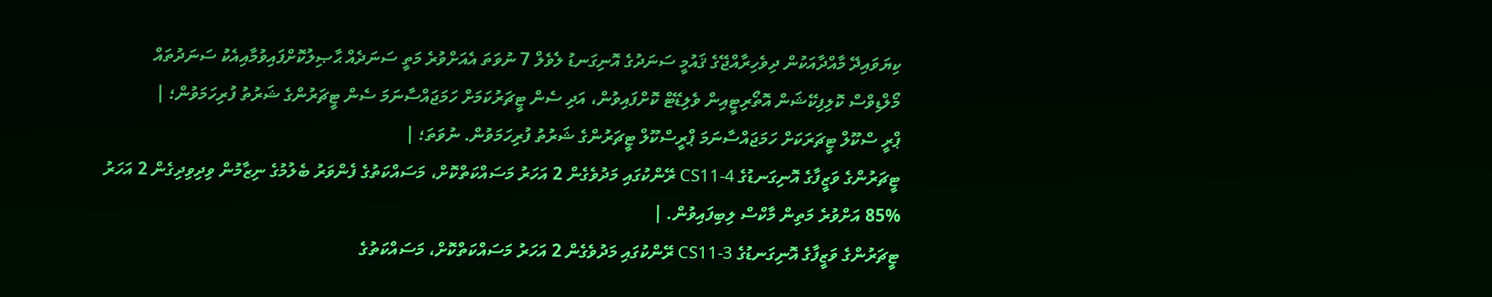ކިޔަވައިދޭ މާއްދާއަކުން ދިވެހިރާއްޖޭގެ ޤައުމީ ސަނަދުގެ އޮނިގަނޑު ލެވެލް 7 ނުވަތަ އެއަށްވުރެ މަތީ ސަނަދެއް ޙާޞިލުކޮށްފައިވުމާއިއެކު ސަނަދުތައް މޯލްޑިވްސް ކޮލިފިކޭޝަން އޮތޯރިޓީއިން ވެލިޑޭޓް ކޮށްފައިވުން، އަދި ސެން ޓީޗަރުކަމަށް ހަމަޖައްސާނަމަ ސެން ޓީޗަރުންގެ ޝަރުތު ފުރިހަމަވުން؛ |
ޕްރީ ސްކޫލް ޓީޗަރަކަށް ހަމަޖައްސާނަމަ ޕްރީސްކޫލް ޓީޗަރުންގެ ޝަރުތު ފުރިހަމަވުން. ނުވަތަ؛ |
ޓީޗަރުންގެ ވަޒީފާގެ އޮނިގަނޑުގެ CS11-4 ރޭންކުގައި މަދުވެގެން 2 އަހަރު މަސައްކަތްކޮށް، މަސައްކަތުގެ ފެންވަރު ބެލުމުގެ ނިޒާމުން ވިދިވިދިގެން 2 އަހަރު %85 އަށްވުރެ މަތިން މާކްސް ލިބިފައިވުން. |
ޓީޗަރުންގެ ވަޒީފާގެ އޮނިގަނޑުގެ CS11-3 ރޭންކުގައި މަދުވެގެން 2 އަހަރު މަސައްކަތްކޮށް، މަސައްކަތުގެ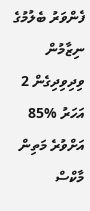ފެންވަރު ބެލުމުގެ ނިޒާމުން ވިދިވިދިގެން 2 އަހަރު %85 އަށްވުރެ މަތިން މާކްސް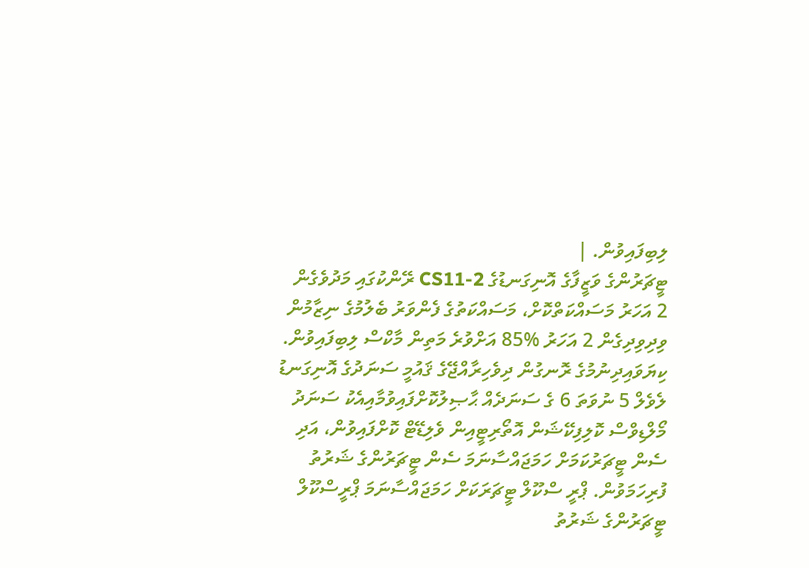ލިބިފައިވުން. |
ޓީޗަރުންގެ ވަޒީފާގެ އޮނިގަނޑުގެ CS11-2 ރޭންކުގައި މަދުވެގެން 2 އަހަރު މަސައްކަތްކޮށް، މަސައްކަތުގެ ފެންވަރު ބެލުމުގެ ނިޒާމުން ވިދިވިދިގެން 2 އަހަރު %85 އަށްވުރެ މަތިން މާކްސް ލިބިފައިވުން.
ކިޔަވައިދިނުމުގެ ރޮނގުން ދިވެހިރާއްޖޭގެ ޤައުމީ ސަނަދުގެ އޮނިގަނޑު ލެވެލް 5 ނުވަތަ 6 ގެ ސަނަދެއް ޙާޞިލުކޮށްފައިވުމާއިއެކު ސަނަދު މޯލްޑިވްސް ކޮލިފިކޭޝަން އޮތޯރިޓީއިން ވެލިޑޭޓް ކޮށްފައިވުން، އަދި ސެން ޓީޗަރުކަމަށް ހަމަޖައްސާނަމަ ސެން ޓީޗަރުންގެ ޝަރުތު ފުރިހަމަވުން. ޕްރީ ސްކޫލް ޓީޗަރަކަށް ހަމަޖައްސާނަމަ ޕްރީސްކޫލް ޓީޗަރުންގެ ޝަރުތު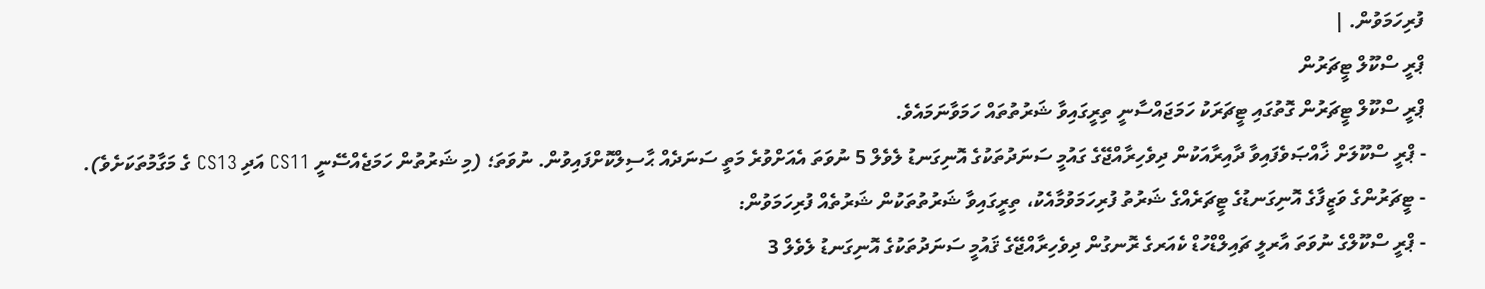ފުރިހަމަވުން. |
ޕްރީ ސްކޫލް ޓީޗަރުން
ޕްރީ ސްކޫލް ޓީޗަރުން ގޮތުގައި ޓީޗަރަކު ހަމަޖައްސާނީ ތިރީގައިވާ ޝަރުތުތައް ހަމަވާނަމައެވެ.
- ޕްރީ ސްކޫލަށް ޚާއްޞަވެފައިވާ ދާއިރާއަކުން ދިވެހިރާއްޖޭގެ ގައުމީ ސަނަދުތަކުގެ އޮނިގަނޑު ލެވެލް 5 ނުވަތަ އެއަށްވުރެ މަތީ ސަނަދެއް ޙާސިލްކޮށްފައިވުން. ނުވަތަ؛ (މި ޝަރުތުން ހަމަޖެއްސޭނީ CS11 އަދި CS13 ގެ މަގާމުތަކަށެވެ).
- ޓީޗަރުންގެ ވަޒީފާގެ އޮނިގަނޑުގެ ޓީޗަރެއްގެ ޝަރުތު ފުރިހަމަވުމާއެކު، ތިރީގައިވާ ޝަރުތުތަކުން ޝަރުތެއް ފުރިހަމަވުން:
- ޕްރީ ސްކޫލްގެ ނުވަތަ އާރލީ ޗައިލްޑްހުޑް ކެއަރގެ ރޮނގުން ދިވެހިރާއްޖޭގެ ޤައުމީ ސަނަދުތަކުގެ އޮނިގަނޑު ލެވެލް 3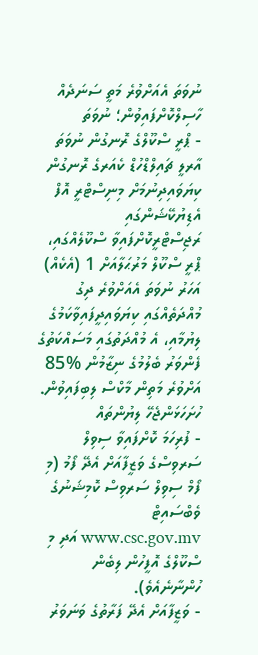ނުވަތަ އެއަށްވުރެ މަތީ ސަނަދެއް ހާސިލްކޮށްފައިވުން؛ ނުވަތަ
- ޕްރީ ސްކޫލްގެ ރޮނގުން ނުވަތަ އާރލީ ޗައިލްޑްހުޑް ކެއަރގެ ރޮނގުން ކިޔަވައިދިނުމަށް މިނިސްޓްރީ އޮފް އެޑިޔުކޭޝަންގައި ރަޖިސްޓްރީކޮށްފައިވާ ސްކޫލެއްގައި، ޕްރީ ސްކޫލް މަރުޙަލާއަށް 1 (އެކެއް) އަހަރު ނުވަތަ އެއަށްވުރެ ދިގު މުއްދަތެއްގައި ކިޔަވައިދީފައިވާކަމުގެ ލިޔުމާއި، އެ މުއްދަތުގައި މަސައްކަތުގެ ފެންވަރު ބެލުމުގެ ނިޒާމުން %85 އަށްވުރެ މަތިން މާކްސް ލިބިފައިވުން.
ހުށަހަޅަންޖެހޭ ލިޔުންތައް
- ފުރިހަމަ ކޮށްފައިވާ ސިވިލް ސަރވިސްގެ ވަޒީފާއަށް އެދޭ ފޯމު (މި ފޯމް ސިވިލް ސަރވިސް ކޮމިޝަނުގެ ވެބްސައިޓް www.csc.gov.mv އަދި މި ސްކޫލްގެ އޮފީހުން ލިބެން ހުންނާނެއެވެ).
- ވަޒީފާއަށް އެދޭ ފަރާތުގެ ވަނަވަރު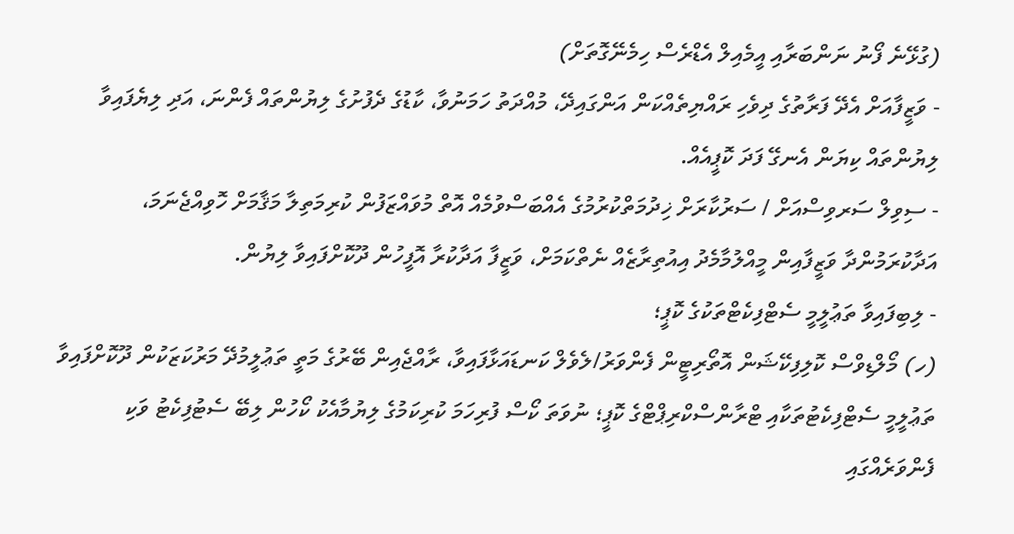(ގުޅޭނެ ފޯނު ނަންބަރާއި އީމެއިލް އެޑްރެސް ހިމެނޭގޮތަށް)
- ވަޒީފާއަށް އެދޭ ފަރާތުގެ ދިވެހި ރައްޔިތެއްކަން އަންގައިދޭ، މުއްދަތު ހަމަނުވާ، ކާޑުގެ ދެފުށުގެ ލިޔުންތައް ފެންނަ، އަދި ލިޔެފައިވާ ލިޔުންތައް ކިޔަން އެނގޭ ފަދަ ކޮޕީއެއް.
- ސިވިލް ސަރވިސްއަށް / ސަރުކާރަށް ޚިދުމަތްކުރުމުގެ އެއްބަސްވުމެއް އޮތް މުވައްޒަފުން ކުރިމަތިލާ މަޤާމަށް ހޮވިއްޖެނަމަ، އަދާކުރަމުންދާ ވަޒީފާއިން މީއްލުމާމެދު އިއުތިރާޒެއް ނެތްކަމަށް، ވަޒީފާ އަދާކުރާ އޮފީހުން ދޫކޮށްފައިވާ ލިޔުން.
- ލިބިފައިވާ ތަޢުލީމީ ސެޓްފިކެޓްތަކުގެ ކޮޕީ؛
(ހ) މޯލްޑިވްސް ކޮލިފިކޭޝަން އޮތޯރިޓީން ފެންވަރު/ލެވެލް ކަނޑައަޅާފައިވާ، ރާއްޖެއިން ބޭރުގެ މަތީ ތަޢުލީމުދޭ މަރުކަޒަކުން ދޫކޮށްފައިވާ ތަޢުލީމީ ސެޓްފިކެޓުތަކާއި ޓްރާންސްކްރިޕްޓްގެ ކޮޕީ؛ ނުވަތަ ކޯސް ފުރިހަމަ ކުރިކަމުގެ ލިޔުމާއެކު ކޯހުން ލިބޭ ސެޓުފިކެޓު ވަކި ފެންވަރެއްގައި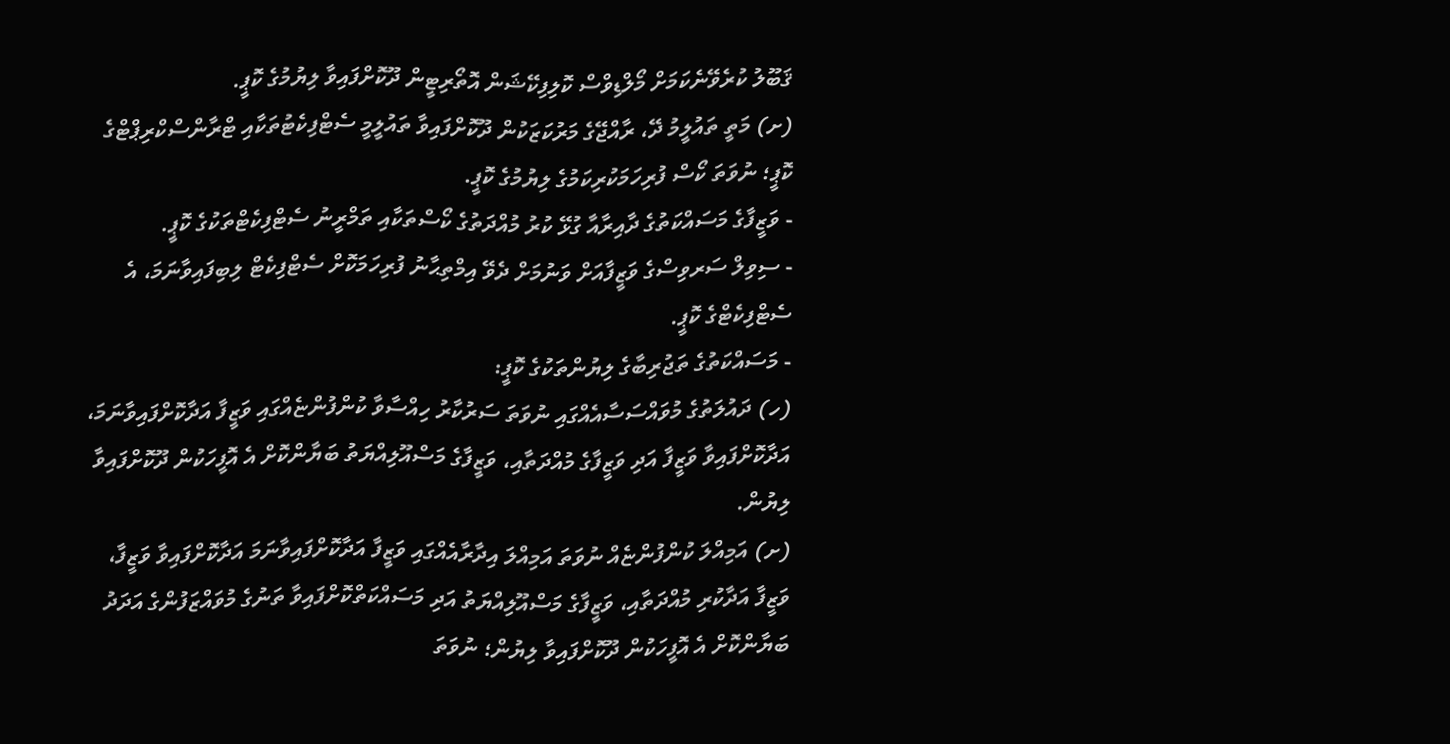ޤަބޫލު ކުރެވޭނެކަމަށް މޯލްޑިވްސް ކޮލިފިކޭޝަން އޮތޯރިޓީން ދޫކޮށްފައިވާ ލިޔުމުގެ ކޮޕީ.
(ށ) މަތީ ތައުލީމު ދޭ، ރާއްޖޭގެ މަރުކަޒަކުން ދޫކޮށްފައިވާ ތައުލީމީ ސެޓްފިކެޓުތަކާއި ޓްރާންސްކްރިޕްޓްގެ ކޮޕީ؛ ނުވަތަ ކޯސް ފުރިހަމަކުރިކަމުގެ ލިޔުމުގެ ކޮޕީ.
- ވަޒީފާގެ މަސައްކަތުގެ ދާއިރާއާ ގުޅޭ ކުރު މުއްދަތުގެ ކޯސްތަކާއި ތަމްރީނު ސެޓްފިކެޓްތަކުގެ ކޮޕީ.
- ސިވިލް ސަރވިސްގެ ވަޒީފާއަށް ވަނުމަށް ދެވޭ އިމްތިޙާނު ފުރިހަމަކޮށް ސެޓްފިކެޓް ލިބިފައިވާނަމަ، އެ ސެޓްފިކެޓްގެ ކޮޕީ.
- މަސައްކަތުގެ ތަޖުރިބާގެ ލިޔުންތަކުގެ ކޮޕީ:
(ހ) ދައުލަތުގެ މުވައްސަސާއެއްގައި ނުވަތަ ސަރުކާރު ހިއްސާވާ ކުންފުންޏެއްގައި ވަޒީފާ އަދާކޮށްފައިވާނަމަ، އަދާކޮށްފައިވާ ވަޒީފާ އަދި ވަޒީފާގެ މުއްދަތާއި، ވަޒީފާގެ މަސްއޫލިއްޔަތު ބަޔާންކޮށް އެ އޮފީހަކުން ދޫކޮށްފައިވާ ލިޔުން.
(ށ) އަމިއްލަ ކުންފުންޏެއް ނުވަތަ އަމިއްލަ އިދާރާއެއްގައި ވަޒީފާ އަދާކޮށްފައިވާނަމަ އަދާކޮށްފައިވާ ވަޒީފާ، ވަޒީފާ އަދާކުރި މުއްދަތާއި، ވަޒީފާގެ މަސްއޫލިއްޔަތު އަދި މަސައްކަތްކޮށްފައިވާ ތަނުގެ މުވައްޒަފުންގެ އަދަދު ބަޔާންކޮށް އެ އޮފީހަކުން ދޫކޮށްފައިވާ ލިޔުން؛ ނުވަތަ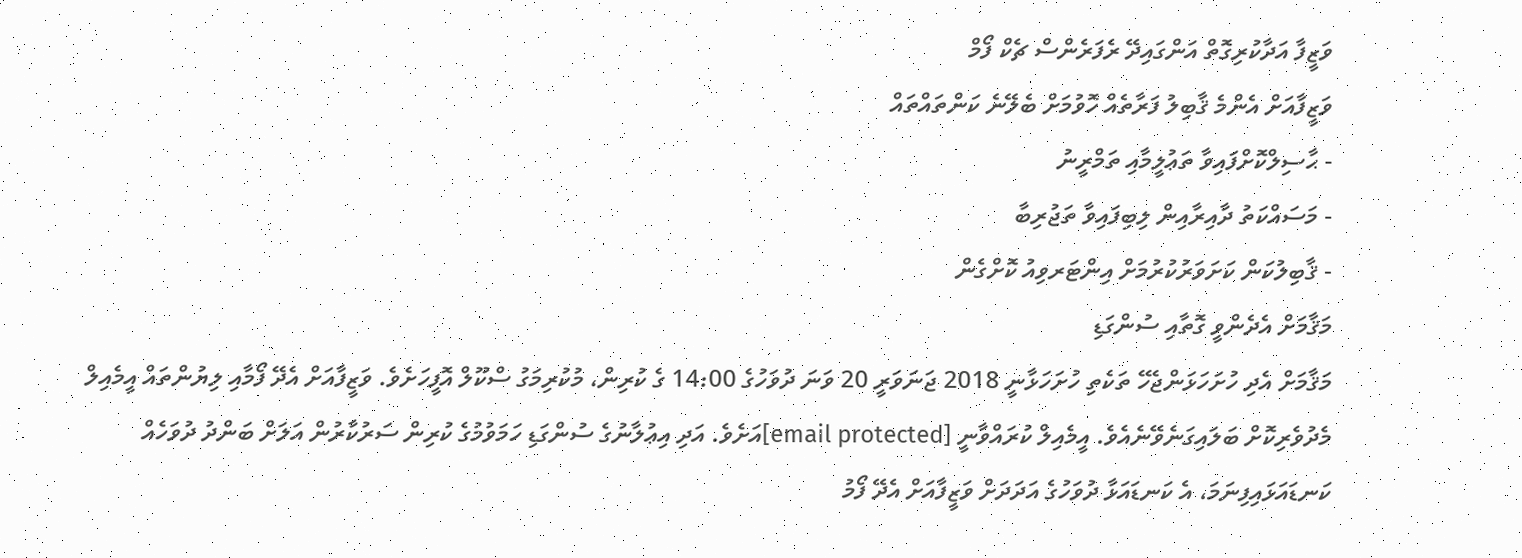ވަޒީފާ އަދާކުރިގޮތް އަންގައިދޭ ރެފަރެންސް ޗެކް ފޯމް
ވަޒީފާއަށް އެންމެ ޤާބިލު ފަރާތެއް ހޮވުމަށް ބެލޭނެ ކަންތައްތައް
- ޙާސިލްކޮށްފައިވާ ތަޢުލީމާއި ތަމްރީނު
- މަސައްކަތު ދާއިރާއިން ލިބިފައިވާ ތަޖުރިބާ
- ޤާބިލުކަން ކަށަވަރުކުރުމަށް އިންޓަރވިއު ކޮށްގެން
މަޤާމަށް އެދެންވީ ގޮތާއި ސުންގަޑި
މަޤާމަށް އެދި ހުށަހަޅަންޖެހޭ ތަކެތި ހުށަހަޅާނީ 2018 ޖަނަވަރީ 20 ވަނަ ދުވަހުގެ 14:00 ގެ ކުރިން، މުކުރިމަގު ސްކޫލް އޮފީހަށެވެ. ވަޒީފާއަށް އެދޭ ފޯމާއި ލިޔުންތައް އީމެއިލް މެދުވެރިކޮށް ބަލައިގަނެވޭނެއެވެ. އީމެއިލް ކުރައްވާނީ [email protected]އަށެވެ. އަދި އިޢުލާނުގެ ސުންގަޑި ހަމަވުމުގެ ކުރިން ސަރުކާރުން އަލަށް ބަންދު ދުވަހެއް ކަނޑައަޅައިފިނަމަ، އެ ކަނޑައަޅާ ދުވަހުގެ އަދަދަށް ވަޒީފާއަށް އެދޭ ފޯމު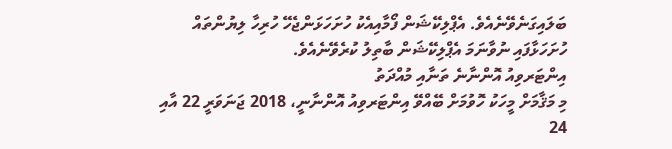ބަލައިގަނެވޭނެއެވެ. އެޕްލިކޭޝަން ފޯމާއިއެކު ހުށަހަޅަންޖެހޭ ހުރިހާ ލިޔުންތައް ހުށަހަޅާފައި ނުވާނަމަ އެޕްލިކޭޝަން ބާތިލު ކުރެވޭނެއެވެ.
އިންޓަރވިއު އޮންނާނެ ތަނާއި މުއްދަތު
މި މަޤާމަށް މީހަކު ހޮވުމަށް ބޭއްވޭ އިންޓަރވިއު އޮންނާނީ، 2018 ޖަނަވަރީ 22 އާއި 24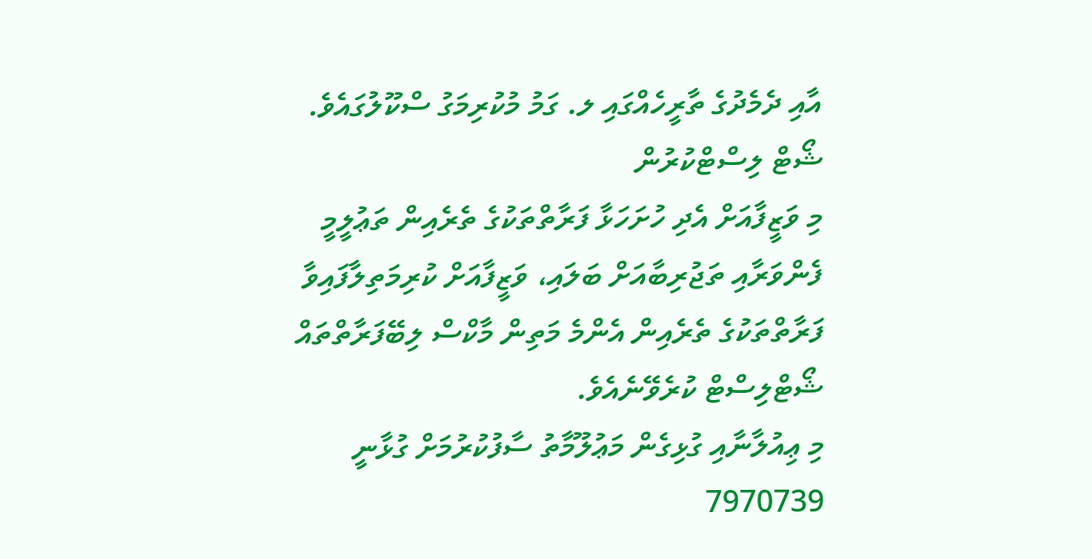އާއި ދެމެދުގެ ތާރީހެއްގައި ލ. ގަމު މުކުރިމަގު ސްކޫލުގައެވެ.
ޝޯޓް ލިސްޓްކުރުން
މި ވަޒީފާއަށް އެދި ހުށަހަޅާ ފަރާތްތަކުގެ ތެރެއިން ތަޢުލީމީ ފެންވަރާއި ތަޖުރިބާއަށް ބަލައި، ވަޒީފާއަށް ކުރިމަތިލާފައިވާ ފަރާތްތަކުގެ ތެރެއިން އެންމެ މަތިން މާކްސް ލިބޭފަރާތްތައް ޝޯޓްލިސްޓް ކުރެވޭނެއެވެ.
މި ޢިއުލާނާއި ގުޅިގެން މަޢުލޫމާތު ސާފުކުރުމަށް ގުޅާނީ 7970739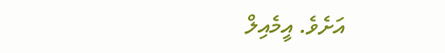އަށެވެ. އީމެއިލް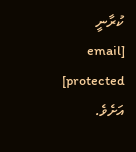ކުރާނީ [email protected] އަށެވެ.